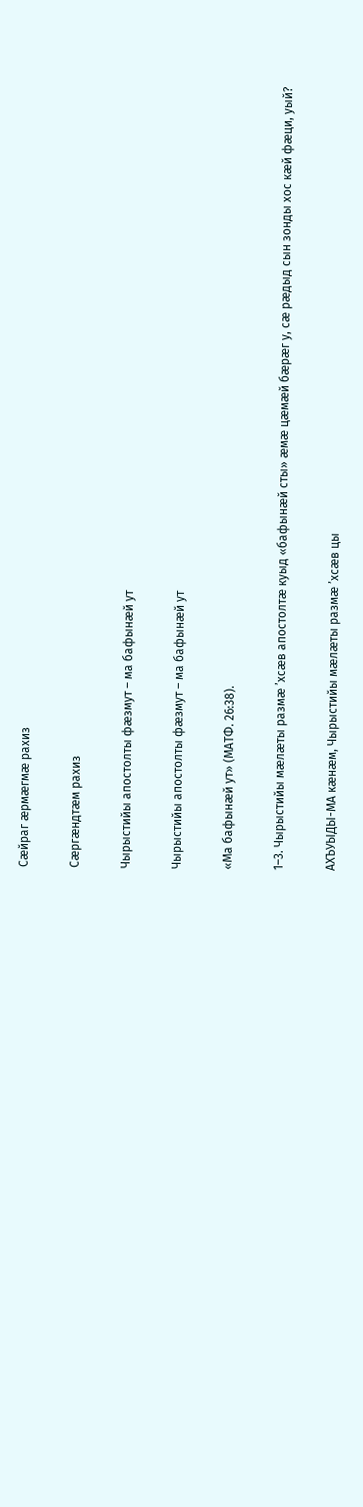Сӕйраг ӕрмӕгмӕ рахиз

Сӕргӕндтӕм рахиз

Чырыстийы апостолты фӕзмут – ма бафынӕй ут

Чырыстийы апостолты фӕзмут – ма бафынӕй ут

«Ма бафынӕй ут» (МАТФ. 26:38).

1–3. Чырыстийы мӕлӕты размӕ ’хсӕв апостолтӕ куыд «бафынӕй сты» ӕмӕ цӕмӕй бӕрӕг у, сӕ рӕдыд сын зонды хос кӕй фӕци, уый?

АХЪУЫДЫ-МА кӕнӕм, Чырыстийы мӕлӕты размӕ ’хсӕв цы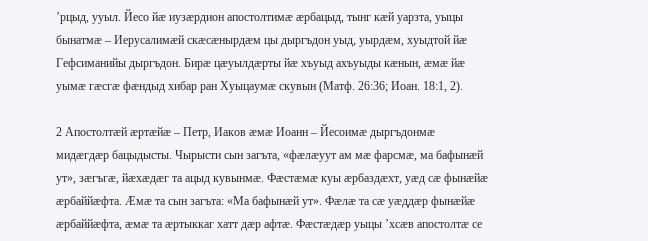’рцыд, ууыл. Йесо йӕ иузӕрдион апостолтимӕ ӕрбацыд, тынг кӕй уарзта, уыцы бынатмӕ – Иерусалимӕй скӕсӕнырдӕм цы дыргъдон уыд, уырдӕм, хуыдтой йӕ Гефсиманийы дыргъдон. Бирӕ цӕуылдӕрты йӕ хъуыд ахъуыды кӕнын, ӕмӕ йӕ уымӕ гӕсгӕ фӕндыд хибар ран Хуыцаумӕ скувын (Матф. 26:36; Иоан. 18:1, 2).

2 Апостолтӕй ӕртӕйӕ – Петр, Иаков ӕмӕ Иоанн – Йесоимӕ дыргъдонмӕ мидӕгдӕр бацыдысты. Чырысти сын загъта, «фӕлӕуут ам мӕ фарсмӕ, ма бафынӕй ут», зӕгъгӕ, йӕхӕдӕг та ацыд кувынмӕ. Фӕстӕмӕ куы ӕрбаздӕхт, уӕд сӕ фынӕйӕ ӕрбаййӕфта. Ӕмӕ та сын загъта: «Ма бафынӕй ут». Фӕлӕ та сӕ уӕддӕр фынӕйӕ ӕрбаййӕфта, ӕмӕ та ӕртыккаг хатт дӕр афтӕ. Фӕстӕдӕр уыцы ’хсӕв апостолтӕ се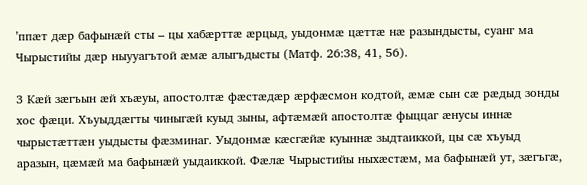’ппӕт дӕр бафынӕй сты – цы хабӕрттӕ ӕрцыд, уыдонмӕ цӕттӕ нӕ разындысты, суанг ма Чырыстийы дӕр ныууагътой ӕмӕ алыгъдысты (Матф. 26:38, 41, 56).

3 Кӕй зӕгъын ӕй хъӕуы, апостолтӕ фӕстӕдӕр ӕрфӕсмон кодтой, ӕмӕ сын сӕ рӕдыд зонды хос фӕци. Хъуыддӕгты чиныгӕй куыд зыны, афтӕмӕй апостолтӕ фыццаг ӕнусы иннӕ чырыстӕттӕн уыдысты фӕзминаг. Уыдонмӕ кӕсгӕйӕ куыннӕ зыдтаиккой, цы сӕ хъуыд аразын, цӕмӕй ма бафынӕй уыдаиккой. Фӕлӕ Чырыстийы ныхӕстӕм, ма бафынӕй ут, зӕгъгӕ,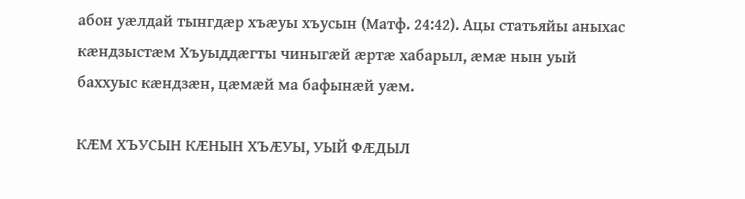абон уӕлдай тынгдӕр хъӕуы хъусын (Матф. 24:42). Ацы статьяйы аныхас кӕндзыстӕм Хъуыддӕгты чиныгӕй ӕртӕ хабарыл, ӕмӕ нын уый баххуыс кӕндзӕн, цӕмӕй ма бафынӕй уӕм.

КӔМ ХЪУСЫН КӔНЫН ХЪӔУЫ, УЫЙ ФӔДЫЛ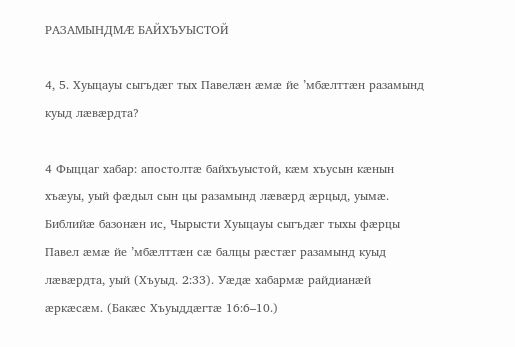РАЗАМЫНДМӔ БАЙХЪУЫСТОЙ

4, 5. Хуыцауы сыгъдӕг тых Павелӕн ӕмӕ йе ’мбӕлттӕн разамынд куыд лӕвӕрдта?

4 Фыццаг хабар: апостолтӕ байхъуыстой, кӕм хъусын кӕнын хъӕуы, уый фӕдыл сын цы разамынд лӕвӕрд ӕрцыд, уымӕ. Библийӕ базонӕн ис, Чырысти Хуыцауы сыгъдӕг тыхы фӕрцы Павел ӕмӕ йе ’мбӕлттӕн сӕ балцы рӕстӕг разамынд куыд лӕвӕрдта, уый (Хъуыд. 2:33). Уӕдӕ хабармӕ райдианӕй ӕркӕсӕм. (Бакӕс Хъуыддӕгтӕ 16:6–10.)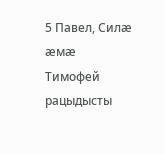5 Павел, Силӕ ӕмӕ Тимофей рацыдысты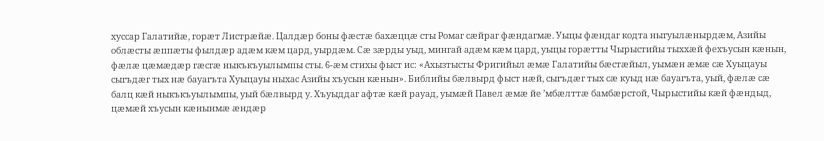хуссар Галатийӕ, горӕт Листрӕйӕ. Цалдӕр боны фӕстӕ бахӕццӕ сты Ромаг сӕйраг фӕндагмӕ. Уыцы фӕндаг кодта ныгуылӕнырдӕм, Азийы облӕсты ӕппӕты фылдӕр адӕм кӕм цард, уырдӕм. Сӕ зӕрды уыд, мингай адӕм кӕм цард, уыцы горӕтты Чырыстийы тыххӕй фехъусын кӕнын, фӕлӕ цӕмӕдӕр гӕсгӕ ныкъкъуылымпы сты. 6-ӕм стихы фыст ис: «Ахызтысты Фригийыл ӕмӕ Галатийы бӕстӕйыл, уымӕн ӕмӕ сӕ Хуыцауы сыгъдӕг тых нӕ бауагъта Хуыцауы ныхас Азийы хъусын кӕнын». Библийы бӕлвырд фыст нӕй, сыгъдӕг тых сӕ куыд нӕ бауагъта, уый, фӕлӕ сӕ балц кӕй ныкъкъуылымпы, уый бӕлвырд у. Хъуыддаг афтӕ кӕй рауад, уымӕй Павел ӕмӕ йе ’мбӕлттӕ бамбӕрстой, Чырыстийы кӕй фӕндыд, цӕмӕй хъусын кӕнынмӕ ӕндӕр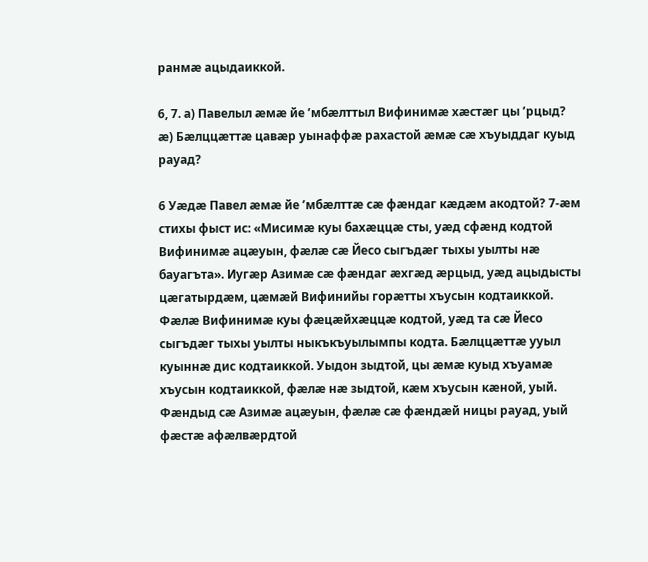ранмӕ ацыдаиккой.

6, 7. а) Павелыл ӕмӕ йе ’мбӕлттыл Вифинимӕ хӕстӕг цы ’рцыд? ӕ) Бӕлццӕттӕ цавӕр уынаффӕ рахастой ӕмӕ сӕ хъуыддаг куыд рауад?

6 Уӕдӕ Павел ӕмӕ йе ’мбӕлттӕ сӕ фӕндаг кӕдӕм акодтой? 7-ӕм стихы фыст ис: «Мисимӕ куы бахӕццӕ сты, уӕд сфӕнд кодтой Вифинимӕ ацӕуын, фӕлӕ сӕ Йесо сыгъдӕг тыхы уылты нӕ бауагъта». Иугӕр Азимӕ сӕ фӕндаг ӕхгӕд ӕрцыд, уӕд ацыдысты цӕгатырдӕм, цӕмӕй Вифинийы горӕтты хъусын кодтаиккой. Фӕлӕ Вифинимӕ куы фӕцӕйхӕццӕ кодтой, уӕд та сӕ Йесо сыгъдӕг тыхы уылты ныкъкъуылымпы кодта. Бӕлццӕттӕ ууыл куыннӕ дис кодтаиккой. Уыдон зыдтой, цы ӕмӕ куыд хъуамӕ хъусын кодтаиккой, фӕлӕ нӕ зыдтой, кӕм хъусын кӕной, уый. Фӕндыд сӕ Азимӕ ацӕуын, фӕлӕ сӕ фӕндӕй ницы рауад, уый фӕстӕ афӕлвӕрдтой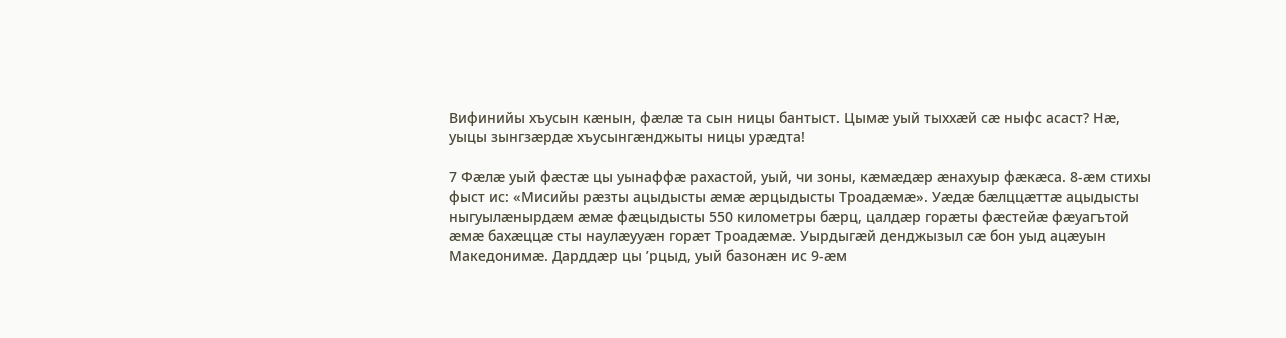Вифинийы хъусын кӕнын, фӕлӕ та сын ницы бантыст. Цымӕ уый тыххӕй сӕ ныфс асаст? Нӕ, уыцы зынгзӕрдӕ хъусынгӕнджыты ницы урӕдта!

7 Фӕлӕ уый фӕстӕ цы уынаффӕ рахастой, уый, чи зоны, кӕмӕдӕр ӕнахуыр фӕкӕса. 8-ӕм стихы фыст ис: «Мисийы рӕзты ацыдысты ӕмӕ ӕрцыдысты Троадӕмӕ». Уӕдӕ бӕлццӕттӕ ацыдысты ныгуылӕнырдӕм ӕмӕ фӕцыдысты 550 километры бӕрц, цалдӕр горӕты фӕстейӕ фӕуагътой ӕмӕ бахӕццӕ сты наулӕууӕн горӕт Троадӕмӕ. Уырдыгӕй денджызыл сӕ бон уыд ацӕуын Македонимӕ. Дарддӕр цы ’рцыд, уый базонӕн ис 9-ӕм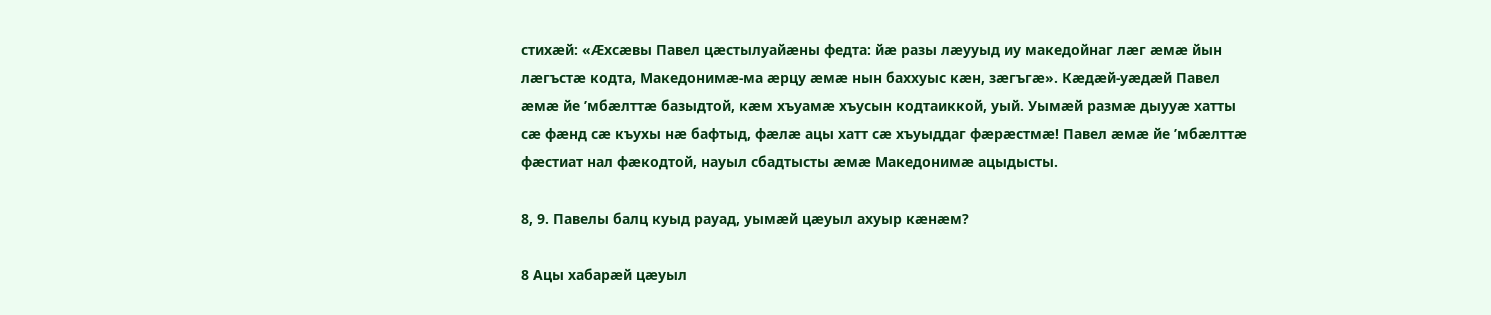стихӕй: «Ӕхсӕвы Павел цӕстылуайӕны федта: йӕ разы лӕууыд иу македойнаг лӕг ӕмӕ йын лӕгъстӕ кодта, Македонимӕ-ма ӕрцу ӕмӕ нын баххуыс кӕн, зӕгъгӕ». Кӕдӕй-уӕдӕй Павел ӕмӕ йе ’мбӕлттӕ базыдтой, кӕм хъуамӕ хъусын кодтаиккой, уый. Уымӕй размӕ дыууӕ хатты сӕ фӕнд сӕ къухы нӕ бафтыд, фӕлӕ ацы хатт сӕ хъуыддаг фӕрӕстмӕ! Павел ӕмӕ йе ’мбӕлттӕ фӕстиат нал фӕкодтой, науыл сбадтысты ӕмӕ Македонимӕ ацыдысты.

8, 9. Павелы балц куыд рауад, уымӕй цӕуыл ахуыр кӕнӕм?

8 Ацы хабарӕй цӕуыл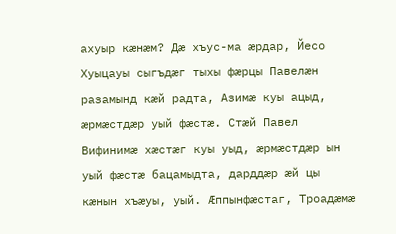ахуыр кӕнӕм? Дӕ хъус-ма ӕрдар, Йесо Хуыцауы сыгъдӕг тыхы фӕрцы Павелӕн разамынд кӕй радта, Азимӕ куы ацыд, ӕрмӕстдӕр уый фӕстӕ. Стӕй Павел Вифинимӕ хӕстӕг куы уыд, ӕрмӕстдӕр ын уый фӕстӕ бацамыдта, дарддӕр ӕй цы кӕнын хъӕуы, уый. Ӕппынфӕстаг, Троадӕмӕ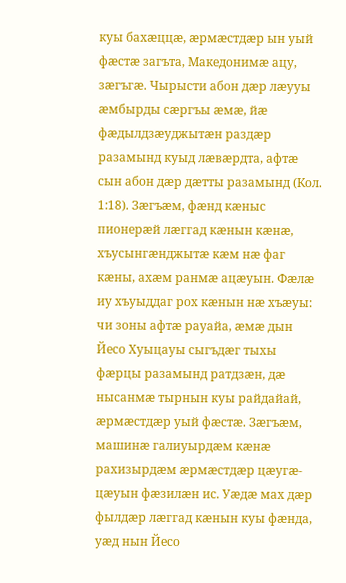куы бахӕццӕ, ӕрмӕстдӕр ын уый фӕстӕ загъта, Македонимӕ ацу, зӕгъгӕ. Чырысти абон дӕр лӕууы ӕмбырды сӕргъы ӕмӕ, йӕ фӕдылдзӕуджытӕн раздӕр разамынд куыд лӕвӕрдта, афтӕ сын абон дӕр дӕтты разамынд (Кол. 1:18). Зӕгъӕм, фӕнд кӕныс пионерӕй лӕггад кӕнын кӕнӕ, хъусынгӕнджытӕ кӕм нӕ фаг кӕны, ахӕм ранмӕ ацӕуын. Фӕлӕ иу хъуыддаг рох кӕнын нӕ хъӕуы: чи зоны афтӕ рауайа, ӕмӕ дын Йесо Хуыцауы сыгъдӕг тыхы фӕрцы разамынд ратдзӕн, дӕ нысанмӕ тырнын куы райдайай, ӕрмӕстдӕр уый фӕстӕ. Зӕгъӕм, машинӕ галиуырдӕм кӕнӕ рахизырдӕм ӕрмӕстдӕр цӕугӕ-цӕуын фӕзилӕн ис. Уӕдӕ мах дӕр фылдӕр лӕггад кӕнын куы фӕнда, уӕд нын Йесо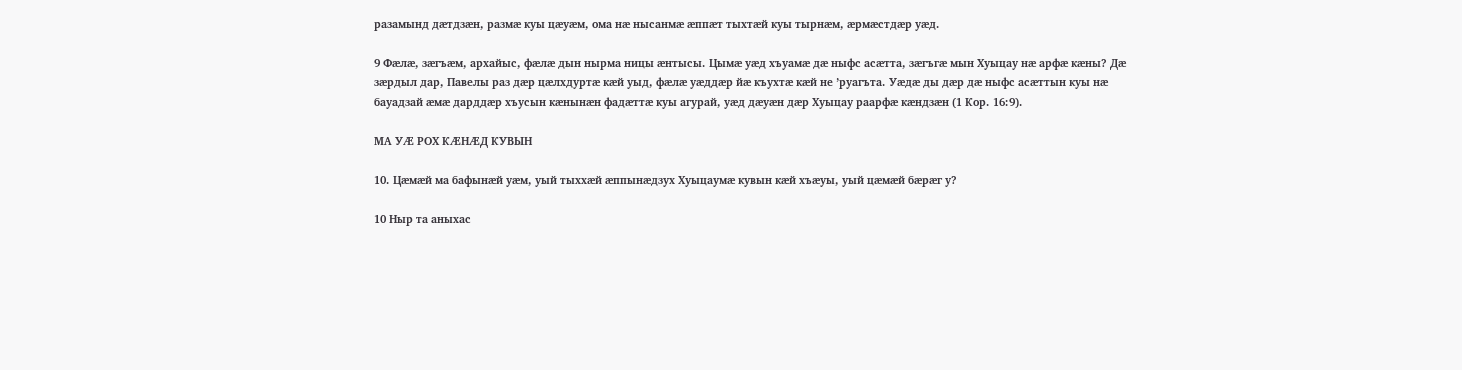разамынд дӕтдзӕн, размӕ куы цӕуӕм, ома нӕ нысанмӕ ӕппӕт тыхтӕй куы тырнӕм, ӕрмӕстдӕр уӕд.

9 Фӕлӕ, зӕгъӕм, архайыс, фӕлӕ дын нырма ницы ӕнтысы. Цымӕ уӕд хъуамӕ дӕ ныфс асӕтта, зӕгъгӕ мын Хуыцау нӕ арфӕ кӕны? Дӕ зӕрдыл дар, Павелы раз дӕр цӕлхдуртӕ кӕй уыд, фӕлӕ уӕддӕр йӕ къухтӕ кӕй не ’руагъта. Уӕдӕ ды дӕр дӕ ныфс асӕттын куы нӕ бауадзай ӕмӕ дарддӕр хъусын кӕнынӕн фадӕттӕ куы агурай, уӕд дӕуӕн дӕр Хуыцау раарфӕ кӕндзӕн (1 Кор. 16:9).

МА УӔ РОХ КӔНӔД КУВЫН

10. Цӕмӕй ма бафынӕй уӕм, уый тыххӕй ӕппынӕдзух Хуыцаумӕ кувын кӕй хъӕуы, уый цӕмӕй бӕрӕг у?

10 Ныр та аныхас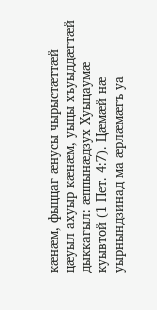кӕнӕм, фыццаг ӕнусы чырыстӕттӕй цӕуыл ахуыр кӕнӕм, уыцы хъуыддӕгтӕй дыккагыл: ӕппынӕдзух Хуыцаумӕ куывтой (1 Пет. 4:7). Цӕмӕй нӕ уырнындзинад ма ӕрлӕмӕгъ уа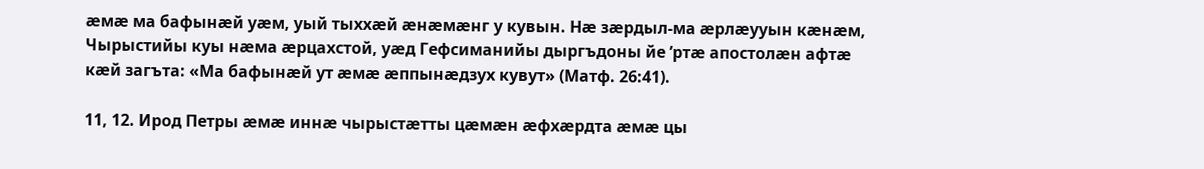ӕмӕ ма бафынӕй уӕм, уый тыххӕй ӕнӕмӕнг у кувын. Нӕ зӕрдыл-ма ӕрлӕууын кӕнӕм, Чырыстийы куы нӕма ӕрцахстой, уӕд Гефсиманийы дыргъдоны йе ’ртӕ апостолӕн афтӕ кӕй загъта: «Ма бафынӕй ут ӕмӕ ӕппынӕдзух кувут» (Матф. 26:41).

11, 12. Ирод Петры ӕмӕ иннӕ чырыстӕтты цӕмӕн ӕфхӕрдта ӕмӕ цы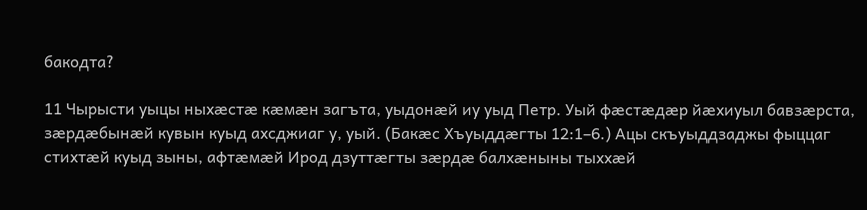бакодта?

11 Чырысти уыцы ныхӕстӕ кӕмӕн загъта, уыдонӕй иу уыд Петр. Уый фӕстӕдӕр йӕхиуыл бавзӕрста, зӕрдӕбынӕй кувын куыд ахсджиаг у, уый. (Бакӕс Хъуыддӕгты 12:1–6.) Ацы скъуыддзаджы фыццаг стихтӕй куыд зыны, афтӕмӕй Ирод дзуттӕгты зӕрдӕ балхӕныны тыххӕй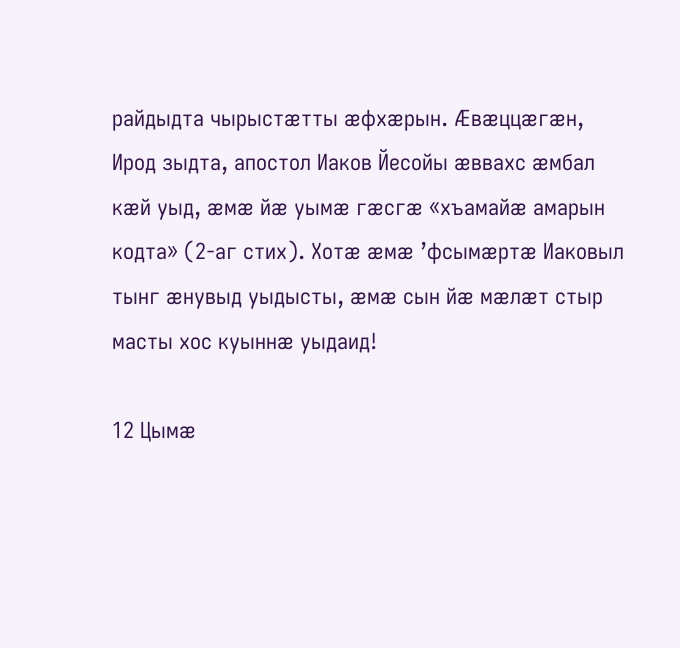райдыдта чырыстӕтты ӕфхӕрын. Ӕвӕццӕгӕн, Ирод зыдта, апостол Иаков Йесойы ӕввахс ӕмбал кӕй уыд, ӕмӕ йӕ уымӕ гӕсгӕ «хъамайӕ амарын кодта» (2-аг стих). Хотӕ ӕмӕ ’фсымӕртӕ Иаковыл тынг ӕнувыд уыдысты, ӕмӕ сын йӕ мӕлӕт стыр масты хос куыннӕ уыдаид!

12 Цымӕ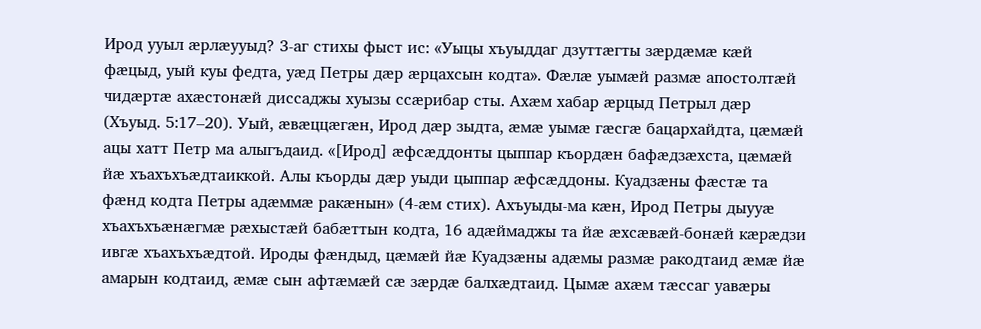Ирод ууыл ӕрлӕууыд? 3-аг стихы фыст ис: «Уыцы хъуыддаг дзуттӕгты зӕрдӕмӕ кӕй фӕцыд, уый куы федта, уӕд Петры дӕр ӕрцахсын кодта». Фӕлӕ уымӕй размӕ апостолтӕй чидӕртӕ ахӕстонӕй диссаджы хуызы ссӕрибар сты. Ахӕм хабар ӕрцыд Петрыл дӕр (Хъуыд. 5:17–20). Уый, ӕвӕццӕгӕн, Ирод дӕр зыдта, ӕмӕ уымӕ гӕсгӕ бацархайдта, цӕмӕй ацы хатт Петр ма алыгъдаид. «[Ирод] ӕфсӕддонты цыппар къордӕн бафӕдзӕхста, цӕмӕй йӕ хъахъхъӕдтаиккой. Алы къорды дӕр уыди цыппар ӕфсӕддоны. Куадзӕны фӕстӕ та фӕнд кодта Петры адӕммӕ ракӕнын» (4-ӕм стих). Ахъуыды-ма кӕн, Ирод Петры дыууӕ хъахъхъӕнӕгмӕ рӕхыстӕй бабӕттын кодта, 16 адӕймаджы та йӕ ӕхсӕвӕй-бонӕй кӕрӕдзи ивгӕ хъахъхъӕдтой. Ироды фӕндыд, цӕмӕй йӕ Куадзӕны адӕмы размӕ ракодтаид ӕмӕ йӕ амарын кодтаид, ӕмӕ сын афтӕмӕй сӕ зӕрдӕ балхӕдтаид. Цымӕ ахӕм тӕссаг уавӕры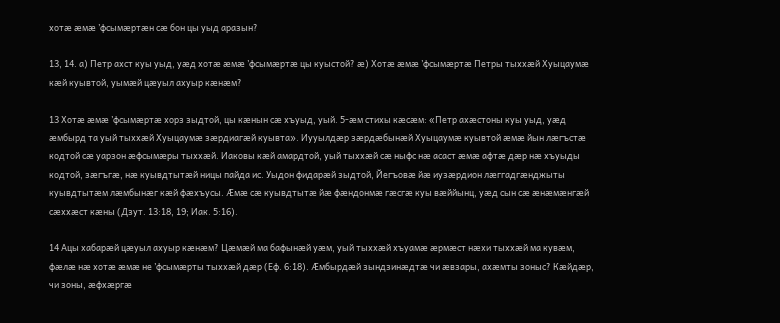хотӕ ӕмӕ ’фсымӕртӕн сӕ бон цы уыд аразын?

13, 14. а) Петр ахст куы уыд, уӕд хотӕ ӕмӕ ’фсымӕртӕ цы куыстой? ӕ) Хотӕ ӕмӕ ’фсымӕртӕ Петры тыххӕй Хуыцаумӕ кӕй куывтой, уымӕй цӕуыл ахуыр кӕнӕм?

13 Хотӕ ӕмӕ ’фсымӕртӕ хорз зыдтой, цы кӕнын сӕ хъуыд, уый. 5-ӕм стихы кӕсӕм: «Петр ахӕстоны куы уыд, уӕд ӕмбырд та уый тыххӕй Хуыцаумӕ зӕрдиагӕй куывта». Иууылдӕр зӕрдӕбынӕй Хуыцаумӕ куывтой ӕмӕ йын лӕгъстӕ кодтой сӕ уарзон ӕфсымӕры тыххӕй. Иаковы кӕй амардтой, уый тыххӕй сӕ ныфс нӕ асаст ӕмӕ афтӕ дӕр нӕ хъуыды кодтой, зӕгъгӕ, нӕ куывдтытӕй ницы пайда ис. Уыдон фидарӕй зыдтой, Йегъовӕ йӕ иузӕрдион лӕггадгӕнджыты куывдтытӕм лӕмбынӕг кӕй фӕхъусы. Ӕмӕ сӕ куывдтытӕ йӕ фӕндонмӕ гӕсгӕ куы вӕййынц, уӕд сын сӕ ӕнӕмӕнгӕй сӕххӕст кӕны (Дзут. 13:18, 19; Иак. 5:16).

14 Ацы хабарӕй цӕуыл ахуыр кӕнӕм? Цӕмӕй ма бафынӕй уӕм, уый тыххӕй хъуамӕ ӕрмӕст нӕхи тыххӕй ма кувӕм, фӕлӕ нӕ хотӕ ӕмӕ не ’фсымӕрты тыххӕй дӕр (Еф. 6:18). Ӕмбырдӕй зындзинӕдтӕ чи ӕвзары, ахӕмты зоныс? Кӕйдӕр, чи зоны, ӕфхӕргӕ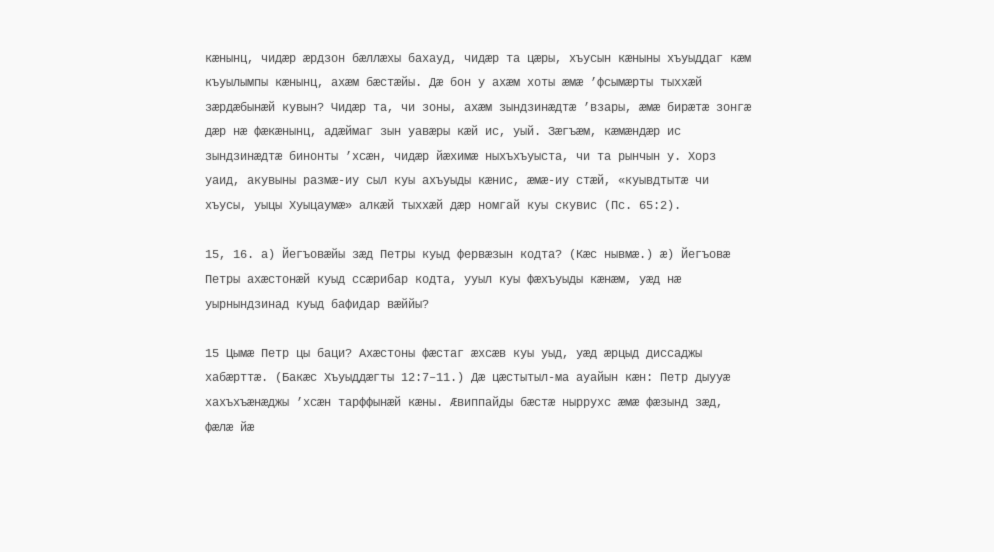кӕнынц, чидӕр ӕрдзон бӕллӕхы бахауд, чидӕр та цӕры, хъусын кӕныны хъуыддаг кӕм къуылымпы кӕнынц, ахӕм бӕстӕйы. Дӕ бон у ахӕм хоты ӕмӕ ’фсымӕрты тыххӕй зӕрдӕбынӕй кувын? Чидӕр та, чи зоны, ахӕм зындзинӕдтӕ ’взары, ӕмӕ бирӕтӕ зонгӕ дӕр нӕ фӕкӕнынц, адӕймаг зын уавӕры кӕй ис, уый. Зӕгъӕм, кӕмӕндӕр ис зындзинӕдтӕ бинонты ’хсӕн, чидӕр йӕхимӕ ныхъхъуыста, чи та рынчын у. Хорз уаид, акувыны размӕ-иу сыл куы ахъуыды кӕнис, ӕмӕ-иу стӕй, «куывдтытӕ чи хъусы, уыцы Хуыцаумӕ» алкӕй тыххӕй дӕр номгай куы скувис (Пс. 65:2).

15, 16. а) Йегъовӕйы зӕд Петры куыд фервӕзын кодта? (Кӕс нывмӕ.) ӕ) Йегъовӕ Петры ахӕстонӕй куыд ссӕрибар кодта, ууыл куы фӕхъуыды кӕнӕм, уӕд нӕ уырнындзинад куыд бафидар вӕййы?

15 Цымӕ Петр цы баци? Ахӕстоны фӕстаг ӕхсӕв куы уыд, уӕд ӕрцыд диссаджы хабӕрттӕ. (Бакӕс Хъуыддӕгты 12:7–11.) Дӕ цӕстытыл-ма ауайын кӕн: Петр дыууӕ хахъхъӕнӕджы ’хсӕн тарффынӕй кӕны. Ӕвиппайды бӕстӕ ныррухс ӕмӕ фӕзынд зӕд, фӕлӕ йӕ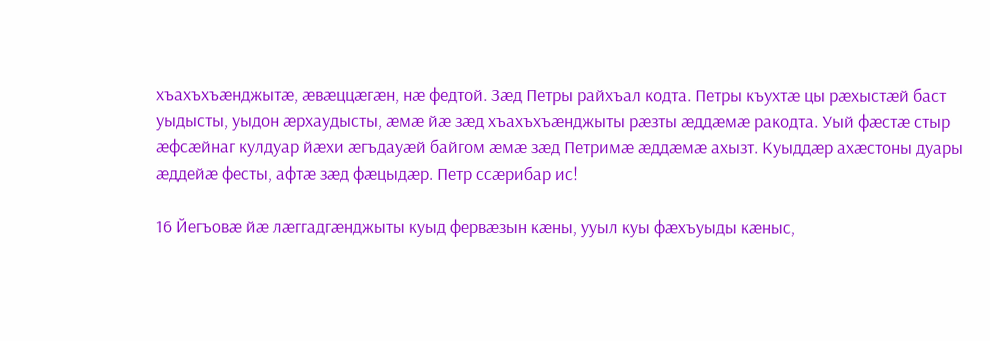хъахъхъӕнджытӕ, ӕвӕццӕгӕн, нӕ федтой. Зӕд Петры райхъал кодта. Петры къухтӕ цы рӕхыстӕй баст уыдысты, уыдон ӕрхаудысты, ӕмӕ йӕ зӕд хъахъхъӕнджыты рӕзты ӕддӕмӕ ракодта. Уый фӕстӕ стыр ӕфсӕйнаг кулдуар йӕхи ӕгъдауӕй байгом ӕмӕ зӕд Петримӕ ӕддӕмӕ ахызт. Куыддӕр ахӕстоны дуары ӕддейӕ фесты, афтӕ зӕд фӕцыдӕр. Петр ссӕрибар ис!

16 Йегъовӕ йӕ лӕггадгӕнджыты куыд фервӕзын кӕны, ууыл куы фӕхъуыды кӕныс,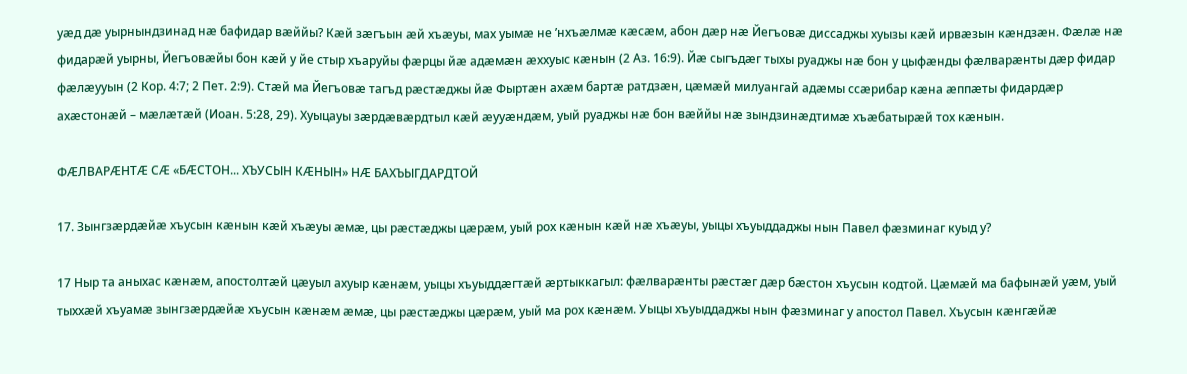уӕд дӕ уырнындзинад нӕ бафидар вӕййы? Кӕй зӕгъын ӕй хъӕуы, мах уымӕ не ’нхъӕлмӕ кӕсӕм, абон дӕр нӕ Йегъовӕ диссаджы хуызы кӕй ирвӕзын кӕндзӕн. Фӕлӕ нӕ фидарӕй уырны, Йегъовӕйы бон кӕй у йе стыр хъаруйы фӕрцы йӕ адӕмӕн ӕххуыс кӕнын (2 Аз. 16:9). Йӕ сыгъдӕг тыхы руаджы нӕ бон у цыфӕнды фӕлварӕнты дӕр фидар фӕлӕууын (2 Кор. 4:7; 2 Пет. 2:9). Стӕй ма Йегъовӕ тагъд рӕстӕджы йӕ Фыртӕн ахӕм бартӕ ратдзӕн, цӕмӕй милуангай адӕмы ссӕрибар кӕна ӕппӕты фидардӕр ахӕстонӕй – мӕлӕтӕй (Иоан. 5:28, 29). Хуыцауы зӕрдӕвӕрдтыл кӕй ӕууӕндӕм, уый руаджы нӕ бон вӕййы нӕ зындзинӕдтимӕ хъӕбатырӕй тох кӕнын.

ФӔЛВАРӔНТӔ СӔ «БӔСТОН... ХЪУСЫН КӔНЫН» НӔ БАХЪЫГДАРДТОЙ

17. Зынгзӕрдӕйӕ хъусын кӕнын кӕй хъӕуы ӕмӕ, цы рӕстӕджы цӕрӕм, уый рох кӕнын кӕй нӕ хъӕуы, уыцы хъуыддаджы нын Павел фӕзминаг куыд у?

17 Ныр та аныхас кӕнӕм, апостолтӕй цӕуыл ахуыр кӕнӕм, уыцы хъуыддӕгтӕй ӕртыккагыл: фӕлварӕнты рӕстӕг дӕр бӕстон хъусын кодтой. Цӕмӕй ма бафынӕй уӕм, уый тыххӕй хъуамӕ зынгзӕрдӕйӕ хъусын кӕнӕм ӕмӕ, цы рӕстӕджы цӕрӕм, уый ма рох кӕнӕм. Уыцы хъуыддаджы нын фӕзминаг у апостол Павел. Хъусын кӕнгӕйӕ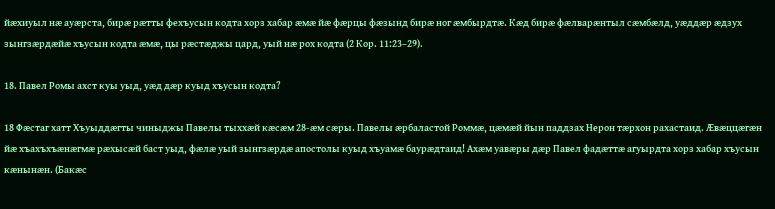йӕхиуыл нӕ ауӕрста, бирӕ рӕтты фехъусын кодта хорз хабар ӕмӕ йӕ фӕрцы фӕзынд бирӕ ног ӕмбырдтӕ. Кӕд бирӕ фӕлварӕнтыл сӕмбӕлд, уӕддӕр ӕдзух зынгзӕрдӕйӕ хъусын кодта ӕмӕ, цы рӕстӕджы цард, уый нӕ рох кодта (2 Кор. 11:23–29).

18. Павел Ромы ахст куы уыд, уӕд дӕр куыд хъусын кодта?

18 Фӕстаг хатт Хъуыддӕгты чиныджы Павелы тыххӕй кӕсӕм 28-ӕм сӕры. Павелы ӕрбаластой Роммӕ, цӕмӕй йын паддзах Нерон тӕрхон рахастаид. Ӕвӕццӕгӕн йӕ хъахъхъӕнӕгмӕ рӕхысӕй баст уыд, фӕлӕ уый зынгзӕрдӕ апостолы куыд хъуамӕ баурӕдтаид! Ахӕм уавӕры дӕр Павел фадӕттӕ агуырдта хорз хабар хъусын кӕнынӕн. (Бакӕс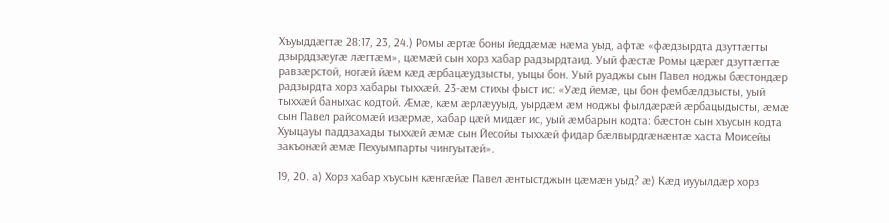Хъуыддӕгтӕ 28:17, 23, 24.) Ромы ӕртӕ боны йеддӕмӕ нӕма уыд, афтӕ «фӕдзырдта дзуттӕгты дзырддзӕугӕ лӕгтӕм», цӕмӕй сын хорз хабар радзырдтаид. Уый фӕстӕ Ромы цӕрӕг дзуттӕгтӕ равзӕрстой, ногӕй йӕм кӕд ӕрбацӕудзысты, уыцы бон. Уый руаджы сын Павел ноджы бӕстондӕр радзырдта хорз хабары тыххӕй. 23-ӕм стихы фыст ис: «Уӕд йемӕ, цы бон фембӕлдзысты, уый тыххӕй баныхас кодтой. Ӕмӕ, кӕм ӕрлӕууыд, уырдӕм ӕм ноджы фылдӕрӕй ӕрбацыдысты, ӕмӕ сын Павел райсомӕй изӕрмӕ, хабар цӕй мидӕг ис, уый ӕмбарын кодта: бӕстон сын хъусын кодта Хуыцауы паддзахады тыххӕй ӕмӕ сын Йесойы тыххӕй фидар бӕлвырдгӕнӕнтӕ хаста Моисейы закъонӕй ӕмӕ Пехуымпарты чингуытӕй».

19, 20. а) Хорз хабар хъусын кӕнгӕйӕ Павел ӕнтыстджын цӕмӕн уыд? ӕ) Кӕд иууылдӕр хорз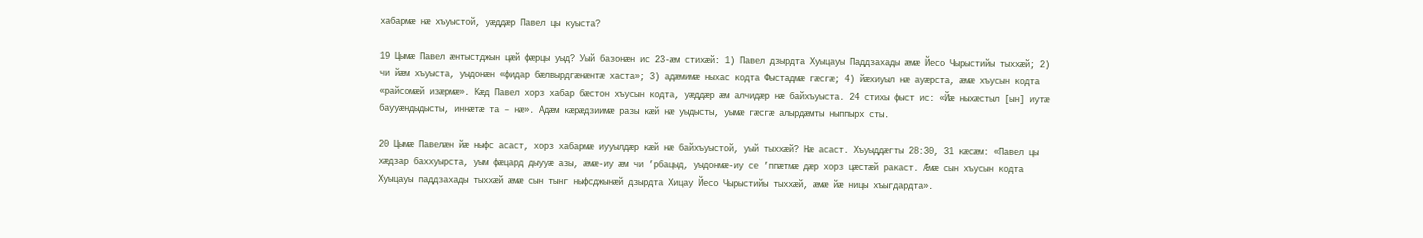хабармӕ нӕ хъуыстой, уӕддӕр Павел цы куыста?

19 Цымӕ Павел ӕнтыстджын цӕй фӕрцы уыд? Уый базонӕн ис 23-ӕм стихӕй: 1) Павел дзырдта Хуыцауы Паддзахады ӕмӕ Йесо Чырыстийы тыххӕй; 2) чи йӕм хъуыста, уыдонӕн «фидар бӕлвырдгӕнӕнтӕ хаста»; 3) адӕмимӕ ныхас кодта Фыстадмӕ гӕсгӕ; 4) йӕхиуыл нӕ ауӕрста, ӕмӕ хъусын кодта «райсомӕй изӕрмӕ». Кӕд Павел хорз хабар бӕстон хъусын кодта, уӕддӕр ӕм алчидӕр нӕ байхъуыста. 24 стихы фыст ис: «Йӕ ныхӕстыл [ын] иутӕ баууӕндыдысты, иннӕтӕ та – нӕ». Адӕм кӕрӕдзиимӕ разы кӕй нӕ уыдысты, уымӕ гӕсгӕ алырдӕмты ныппырх сты.

20 Цымӕ Павелӕн йӕ ныфс асаст, хорз хабармӕ иууылдӕр кӕй нӕ байхъуыстой, уый тыххӕй? Нӕ асаст. Хъуыддӕгты 28:30, 31 кӕсӕм: «Павел цы хӕдзар баххуырста, уым фӕцард дыууӕ азы, ӕмӕ-иу ӕм чи ’рбацыд, уыдонмӕ-иу се ’ппӕтмӕ дӕр хорз цӕстӕй ракаст. Ӕмӕ сын хъусын кодта Хуыцауы паддзахады тыххӕй ӕмӕ сын тынг ныфсджынӕй дзырдта Хицау Йесо Чырыстийы тыххӕй, ӕмӕ йӕ ницы хъыгдардта».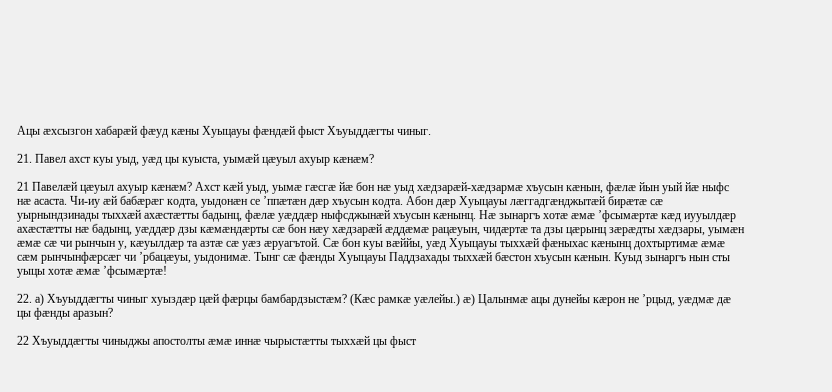Ацы ӕхсызгон хабарӕй фӕуд кӕны Хуыцауы фӕндӕй фыст Хъуыддӕгты чиныг.

21. Павел ахст куы уыд, уӕд цы куыста, уымӕй цӕуыл ахуыр кӕнӕм?

21 Павелӕй цӕуыл ахуыр кӕнӕм? Ахст кӕй уыд, уымӕ гӕсгӕ йӕ бон нӕ уыд хӕдзарӕй-хӕдзармӕ хъусын кӕнын, фӕлӕ йын уый йӕ ныфс нӕ асаста. Чи-иу ӕй бабӕрӕг кодта, уыдонӕн се ’ппӕтӕн дӕр хъусын кодта. Абон дӕр Хуыцауы лӕггадгӕнджытӕй бирӕтӕ сӕ уырнындзинады тыххӕй ахӕстӕтты бадынц, фӕлӕ уӕддӕр ныфсджынӕй хъусын кӕнынц. Нӕ зынаргъ хотӕ ӕмӕ ’фсымӕртӕ кӕд иууылдӕр ахӕстӕтты нӕ бадынц, уӕддӕр дзы кӕмӕндӕрты сӕ бон нӕу хӕдзарӕй ӕддӕмӕ рацӕуын, чидӕртӕ та дзы цӕрынц зӕрӕдты хӕдзары, уымӕн ӕмӕ сӕ чи рынчын у, кӕуылдӕр та азтӕ сӕ уӕз ӕруагътой. Сӕ бон куы вӕййы, уӕд Хуыцауы тыххӕй фӕныхас кӕнынц дохтыртимӕ ӕмӕ сӕм рынчынфӕрсӕг чи ’рбацӕуы, уыдонимӕ. Тынг сӕ фӕнды Хуыцауы Паддзахады тыххӕй бӕстон хъусын кӕнын. Куыд зынаргъ нын сты уыцы хотӕ ӕмӕ ’фсымӕртӕ!

22. а) Хъуыддӕгты чиныг хуыздӕр цӕй фӕрцы бамбардзыстӕм? (Кӕс рамкӕ уӕлейы.) ӕ) Цалынмӕ ацы дунейы кӕрон не ’рцыд, уӕдмӕ дӕ цы фӕнды аразын?

22 Хъуыддӕгты чиныджы апостолты ӕмӕ иннӕ чырыстӕтты тыххӕй цы фыст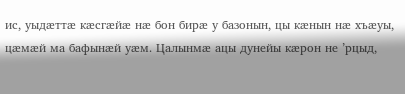ис, уыдӕттӕ кӕсгӕйӕ нӕ бон бирӕ у базонын, цы кӕнын нӕ хъӕуы, цӕмӕй ма бафынӕй уӕм. Цалынмӕ ацы дунейы кӕрон не ’рцыд,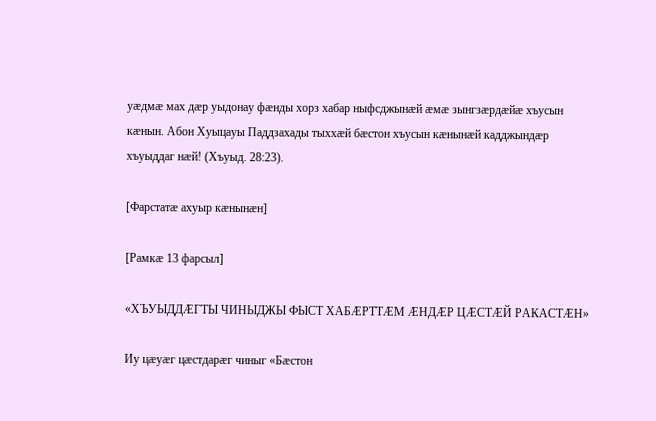уӕдмӕ мах дӕр уыдонау фӕнды хорз хабар ныфсджынӕй ӕмӕ зынгзӕрдӕйӕ хъусын кӕнын. Абон Хуыцауы Паддзахады тыххӕй бӕстон хъусын кӕнынӕй кадджындӕр хъуыддаг нӕй! (Хъуыд. 28:23).

[Фарстатӕ ахуыр кӕнынӕн]

[Рамкӕ 13 фарсыл]

«ХЪУЫДДӔГТЫ ЧИНЫДЖЫ ФЫСТ ХАБӔРТТӔМ ӔНДӔР ЦӔСТӔЙ РАКАСТӔН»

Иу цӕуӕг цӕстдарӕг чиныг «Бӕстон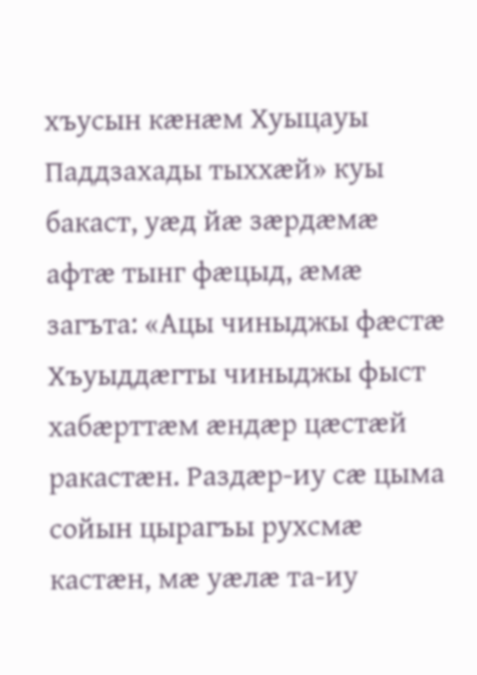хъусын кӕнӕм Хуыцауы Паддзахады тыххӕй» куы бакаст, уӕд йӕ зӕрдӕмӕ афтӕ тынг фӕцыд, ӕмӕ загъта: «Ацы чиныджы фӕстӕ Хъуыддӕгты чиныджы фыст хабӕрттӕм ӕндӕр цӕстӕй ракастӕн. Раздӕр-иу сӕ цыма сойын цырагъы рухсмӕ кастӕн, мӕ уӕлӕ та-иу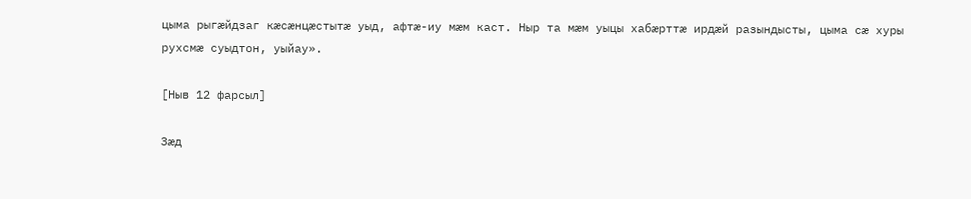цыма рыгӕйдзаг кӕсӕнцӕстытӕ уыд, афтӕ-иу мӕм каст. Ныр та мӕм уыцы хабӕрттӕ ирдӕй разындысты, цыма сӕ хуры рухсмӕ суыдтон, уыйау».

[Ныв 12 фарсыл]

Зӕд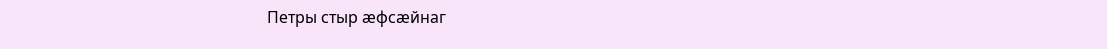Петры стыр ӕфсӕйнаг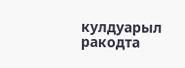кулдуарыл ракодта